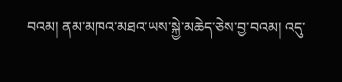བའམ། ནམ་མཁའ་མཐའ་ཡས་སྐྱེ་མཆེད་ཅེས་བྱ་བའམ། འདུ་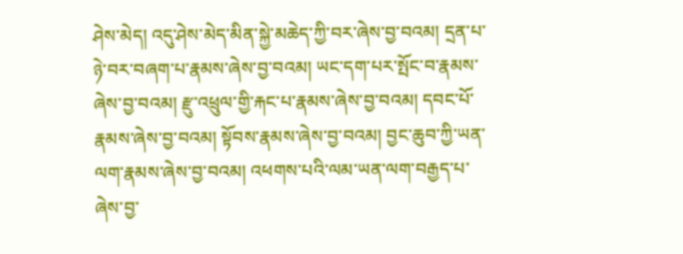ཤེས་མེད། འདུ་ཤེས་མེད་མིན་སྐྱེ་མཆེད་ཀྱི་བར་ཞེས་བྱ་བའམ། དྲན་པ་ཉེ་བར་བཞག་པ་རྣམས་ཞེས་བྱ་བའམ། ཡང་དག་པར་སྤོང་བ་རྣམས་ཞེས་བྱ་བའམ། རྫུ་འཕྲུལ་གྱི་རྐང་པ་རྣམས་ཞེས་བྱ་བའམ། དབང་པོ་རྣམས་ཞེས་བྱ་བའམ། སྟོབས་རྣམས་ཞེས་བྱ་བའམ། བྱང་ཆུབ་ཀྱི་ཡན་ལག་རྣམས་ཞེས་བྱ་བའམ། འཕགས་པའི་ལམ་ཡན་ལག་བརྒྱད་པ་ཞེས་བྱ་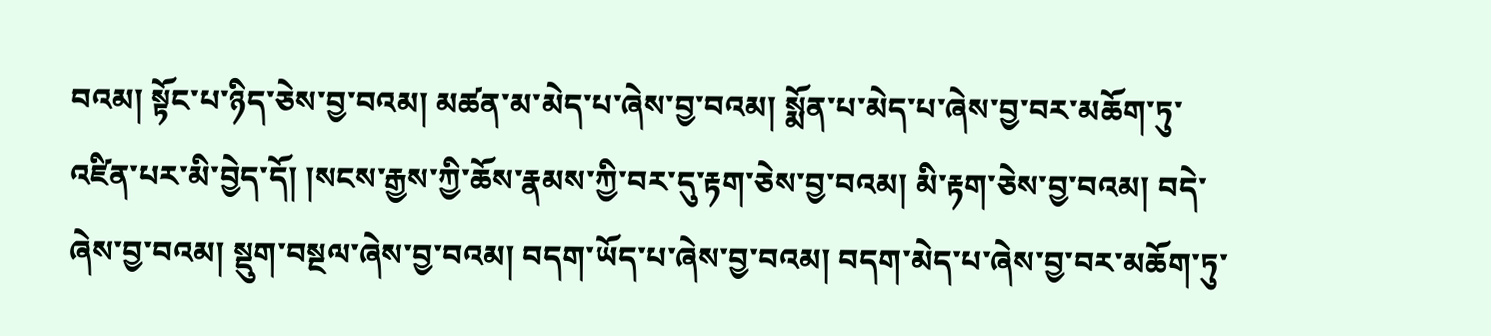བའམ། སྟོང་པ་ཉིད་ཅེས་བྱ་བའམ། མཚན་མ་མེད་པ་ཞེས་བྱ་བའམ། སྨོན་པ་མེད་པ་ཞེས་བྱ་བར་མཆོག་ཏུ་འཛིན་པར་མི་བྱེད་དོ། །སངས་རྒྱས་ཀྱི་ཆོས་རྣམས་ཀྱི་བར་དུ་རྟག་ཅེས་བྱ་བའམ། མི་རྟག་ཅེས་བྱ་བའམ། བདེ་ཞེས་བྱ་བའམ། སྡུག་བསྔལ་ཞེས་བྱ་བའམ། བདག་ཡོད་པ་ཞེས་བྱ་བའམ། བདག་མེད་པ་ཞེས་བྱ་བར་མཆོག་ཏུ་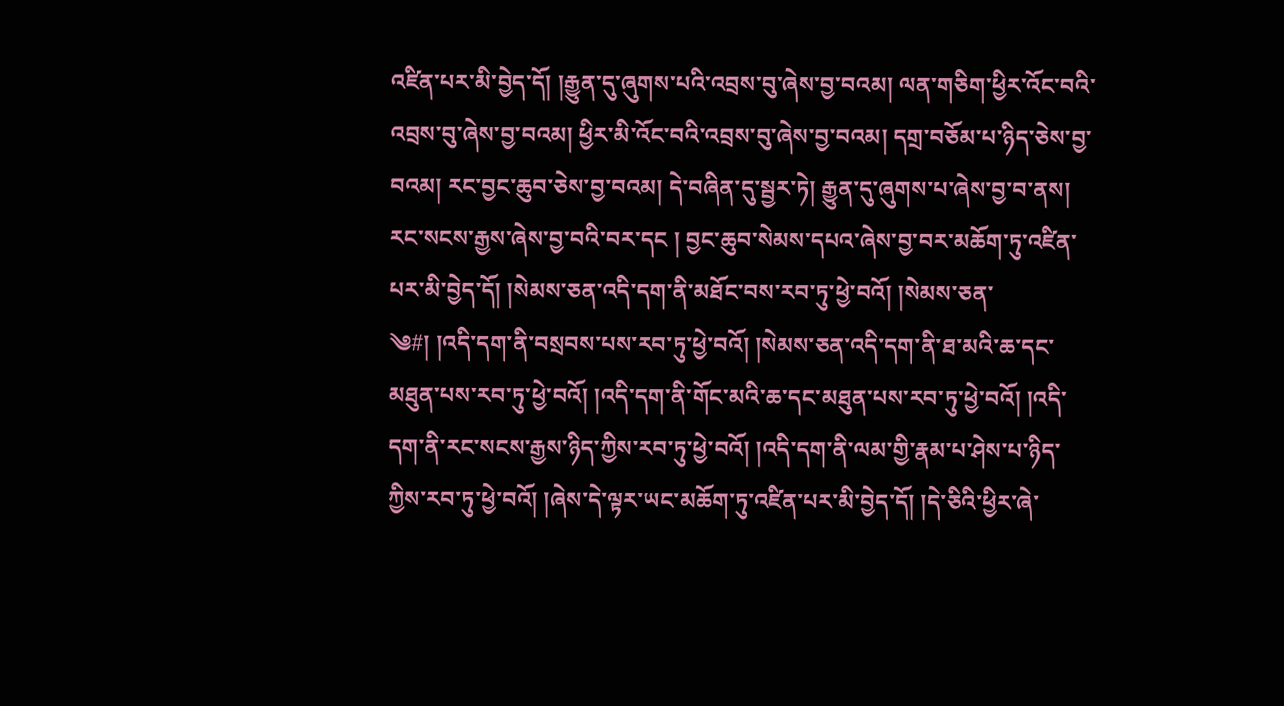འཛིན་པར་མི་བྱེད་དོ། །རྒྱུན་དུ་ཞུགས་པའི་འབྲས་བུ་ཞེས་བྱ་བའམ། ལན་གཅིག་ཕྱིར་འོང་བའི་འབྲས་བུ་ཞེས་བྱ་བའམ། ཕྱིར་མི་འོང་བའི་འབྲས་བུ་ཞེས་བྱ་བའམ། དགྲ་བཅོམ་པ་ཉིད་ཅེས་བྱ་བའམ། རང་བྱང་ཆུབ་ཅེས་བྱ་བའམ། དེ་བཞིན་དུ་སྦྱར་ཏེ། རྒྱུན་དུ་ཞུགས་པ་ཞེས་བྱ་བ་ནས། རང་སངས་རྒྱས་ཞེས་བྱ་བའི་བར་དང ། བྱང་ཆུབ་སེམས་དཔའ་ཞེས་བྱ་བར་མཆོག་ཏུ་འཛིན་པར་མི་བྱེད་དོ། །སེམས་ཅན་འདི་དག་ནི་མཐོང་བས་རབ་ཏུ་ཕྱེ་བའོ། །སེམས་ཅན་
༄#། །འདི་དག་ནི་བསྲབས་པས་རབ་ཏུ་ཕྱེ་བའོ། །སེམས་ཅན་འདི་དག་ནི་ཐ་མའི་ཆ་དང་མཐུན་པས་རབ་ཏུ་ཕྱེ་བའོ། །འདི་དག་ནི་གོང་མའི་ཆ་དང་མཐུན་པས་རབ་ཏུ་ཕྱེ་བའོ། །འདི་དག་ནི་རང་སངས་རྒྱས་ཉིད་ཀྱིས་རབ་ཏུ་ཕྱེ་བའོ། །འདི་དག་ནི་ལམ་གྱི་རྣམ་པ་ཤེས་པ་ཉིད་ཀྱིས་རབ་ཏུ་ཕྱེ་བའོ། །ཞེས་དེ་ལྟར་ཡང་མཆོག་ཏུ་འཛིན་པར་མི་བྱེད་དོ། །དེ་ཅིའི་ཕྱིར་ཞེ་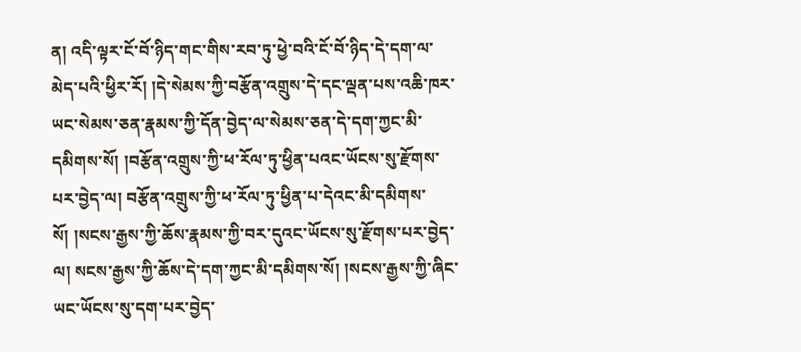ན། འདི་ལྟར་ངོ་བོ་ཉིད་གང་གིས་རབ་ཏུ་ཕྱེ་བའི་ངོ་བོ་ཉིད་དེ་དག་ལ་མེད་པའི་ཕྱིར་རོ། །དེ་སེམས་ཀྱི་བརྩོན་འགྲུས་དེ་དང་ལྡན་པས་འཆི་ཁར་ཡང་སེམས་ཅན་རྣམས་ཀྱི་དོན་བྱེད་ལ་སེམས་ཅན་དེ་དག་ཀྱང་མི་དམིགས་སོ། །བརྩོན་འགྲུས་ཀྱི་ཕ་རོལ་ཏུ་ཕྱིན་པའང་ཡོངས་སུ་རྫོགས་པར་བྱེད་ལ། བརྩོན་འགྲུས་ཀྱི་ཕ་རོལ་ཏུ་ཕྱིན་པ་དེའང་མི་དམིགས་སོ། །སངས་རྒྱས་ཀྱི་ཆོས་རྣམས་ཀྱི་བར་དུའང་ཡོངས་སུ་རྫོགས་པར་བྱེད་ལ། སངས་རྒྱས་ཀྱི་ཆོས་དེ་དག་ཀྱང་མི་དམིགས་སོ། །སངས་རྒྱས་ཀྱི་ཞིང་ཡང་ཡོངས་སུ་དག་པར་བྱེད་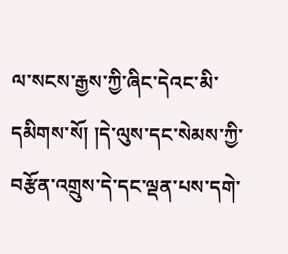ལ་སངས་རྒྱས་ཀྱི་ཞིང་དེའང་མི་དམིགས་སོ། །དེ་ལུས་དང་སེམས་ཀྱི་བརྩོན་འགྲུས་དེ་དང་ལྡན་པས་དགེ་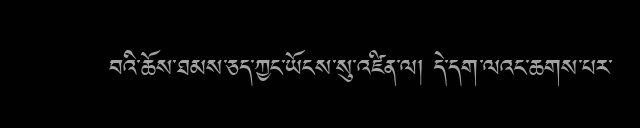བའི་ཆོས་ཐམས་ཅད་ཀྱང་ཡོངས་སུ་འཛིན་ལ། དེ་དག་ལའང་ཆགས་པར་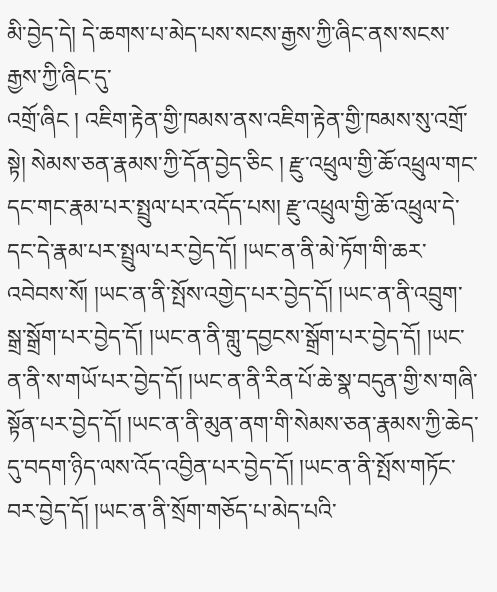མི་བྱེད་དེ། དེ་ཆགས་པ་མེད་པས་སངས་རྒྱས་ཀྱི་ཞིང་ནས་སངས་རྒྱས་ཀྱི་ཞིང་དུ་
འགྲོ་ཞིང ། འཇིག་རྟེན་གྱི་ཁམས་ནས་འཇིག་རྟེན་གྱི་ཁམས་སུ་འགྲོ་སྟེ། སེམས་ཅན་རྣམས་ཀྱི་དོན་བྱེད་ཅིང ། རྫུ་འཕྲུལ་གྱི་ཆོ་འཕྲུལ་གང་དང་གང་རྣམ་པར་སྤྲུལ་པར་འདོད་པས། རྫུ་འཕྲུལ་གྱི་ཆོ་འཕྲུལ་དེ་དང་དེ་རྣམ་པར་སྤྲུལ་པར་བྱེད་དོ། །ཡང་ན་ནི་མེ་ཏོག་གི་ཆར་འབེབས་སོ། །ཡང་ན་ནི་སྤོས་འགྱེད་པར་བྱེད་དོ། །ཡང་ན་ནི་འབྲུག་སྒྲ་སྒྲོག་པར་བྱེད་དོ། །ཡང་ན་ནི་གླུ་དབྱངས་སྒྲོག་པར་བྱེད་དོ། །ཡང་ན་ནི་ས་གཡོ་པར་བྱེད་དོ། །ཡང་ན་ནི་རིན་པོ་ཆེ་སྣ་བདུན་གྱི་ས་གཞི་སྟོན་པར་བྱེད་དོ། །ཡང་ན་ནི་མུན་ནག་གི་སེམས་ཅན་རྣམས་ཀྱི་ཆེད་དུ་བདག་ཉིད་ལས་འོད་འབྱིན་པར་བྱེད་དོ། །ཡང་ན་ནི་སྤོས་གཏོང་བར་བྱེད་དོ། །ཡང་ན་ནི་སྲོག་གཅོད་པ་མེད་པའི་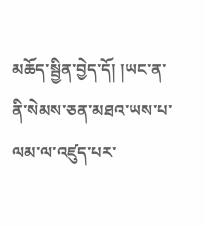མཆོད་སྦྱིན་བྱེད་དོ། །ཡང་ན་ནི་སེམས་ཅན་མཐའ་ཡས་པ་ལམ་ལ་འཛུད་པར་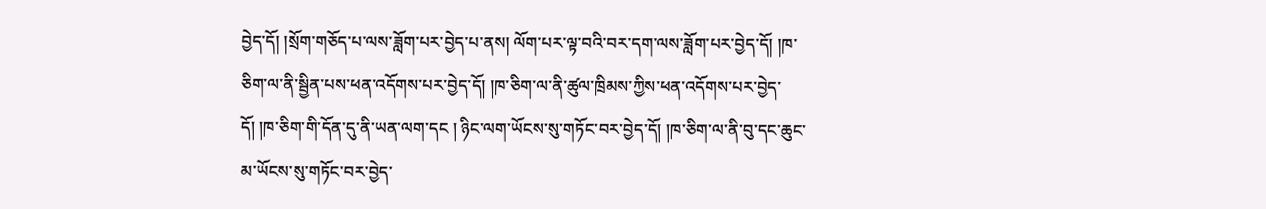བྱེད་དོ། །སྲོག་གཅོད་པ་ལས་ཟློག་པར་བྱེད་པ་ནས། ལོག་པར་ལྟ་བའི་བར་དག་ལས་ཟློག་པར་བྱེད་དོ། །ཁ་ཅིག་ལ་ནི་སྦྱིན་པས་ཕན་འདོགས་པར་བྱེད་དོ། །ཁ་ཅིག་ལ་ནི་ཚུལ་ཁྲིམས་ཀྱིས་ཕན་འདོགས་པར་བྱེད་དོ། །ཁ་ཅིག་གི་དོན་དུ་ནི་ཡན་ལག་དང ། ཉིང་ལག་ཡོངས་སུ་གཏོང་བར་བྱེད་དོ། །ཁ་ཅིག་ལ་ནི་བུ་དང་ཆུང་མ་ཡོངས་སུ་གཏོང་བར་བྱེད་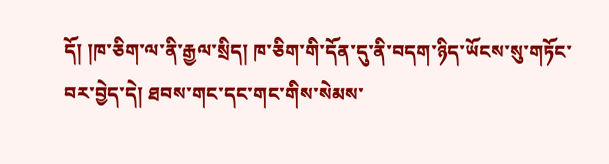དོ། །ཁ་ཅིག་ལ་ནི་རྒྱལ་སྲིད། ཁ་ཅིག་གི་དོན་དུ་ནི་བདག་ཉིད་ཡོངས་སུ་གཏོང་བར་བྱེད་དེ། ཐབས་གང་དང་གང་གིས་སེམས་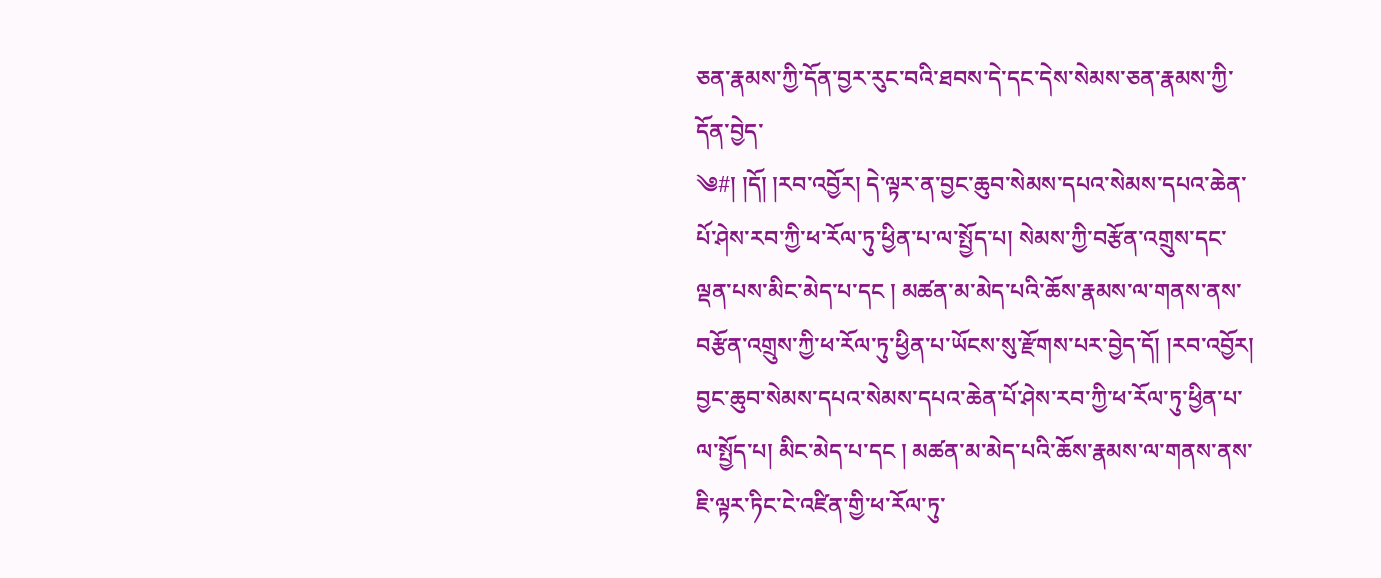ཅན་རྣམས་ཀྱི་དོན་བྱར་རུང་བའི་ཐབས་དེ་དང་དེས་སེམས་ཅན་རྣམས་ཀྱི་དོན་བྱེད་
༄#། །དོ། །རབ་འབྱོར། དེ་ལྟར་ན་བྱང་ཆུབ་སེམས་དཔའ་སེམས་དཔའ་ཆེན་པོ་ཤེས་རབ་ཀྱི་ཕ་རོལ་ཏུ་ཕྱིན་པ་ལ་སྤྱོད་པ། སེམས་ཀྱི་བརྩོན་འགྲུས་དང་ལྡན་པས་མིང་མེད་པ་དང ། མཚན་མ་མེད་པའི་ཆོས་རྣམས་ལ་གནས་ནས་བརྩོན་འགྲུས་ཀྱི་ཕ་རོལ་ཏུ་ཕྱིན་པ་ཡོངས་སུ་རྫོགས་པར་བྱེད་དོ། །རབ་འབྱོར། བྱང་ཆུབ་སེམས་དཔའ་སེམས་དཔའ་ཆེན་པོ་ཤེས་རབ་ཀྱི་ཕ་རོལ་ཏུ་ཕྱིན་པ་ལ་སྤྱོད་པ། མིང་མེད་པ་དང ། མཚན་མ་མེད་པའི་ཆོས་རྣམས་ལ་གནས་ནས་ཇི་ལྟར་ཏིང་ངེ་འཛིན་གྱི་ཕ་རོལ་ཏུ་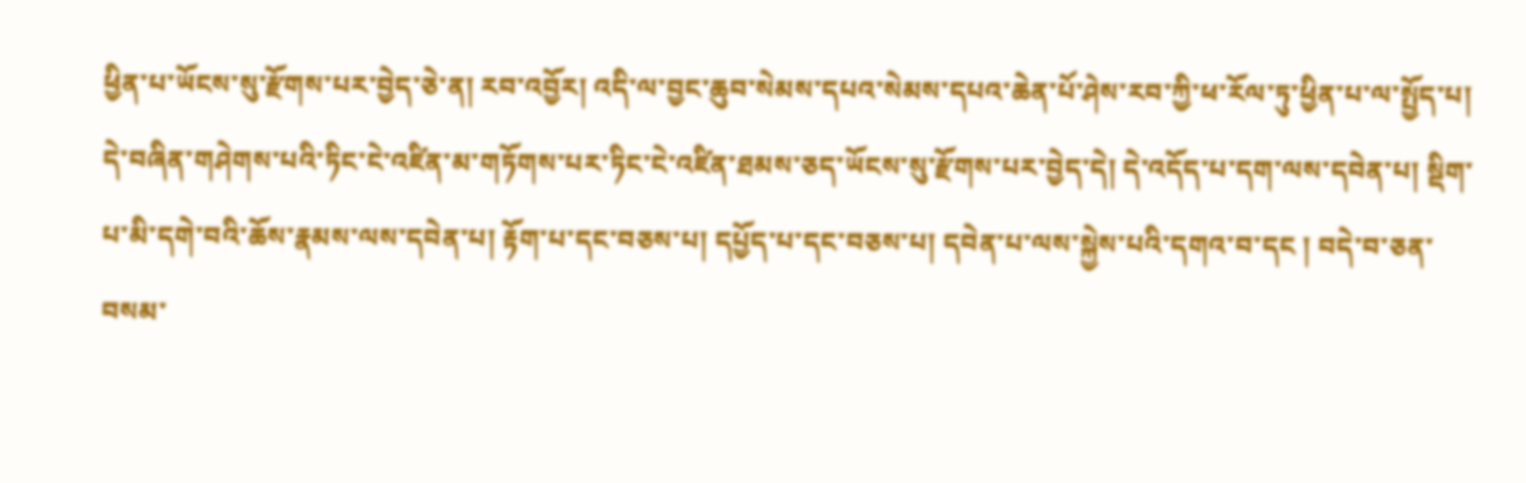ཕྱིན་པ་ཡོངས་སུ་རྫོགས་པར་བྱེད་ཅེ་ན། རབ་འབྱོར། འདི་ལ་བྱང་ཆུབ་སེམས་དཔའ་སེམས་དཔའ་ཆེན་པོ་ཤེས་རབ་ཀྱི་ཕ་རོལ་ཏུ་ཕྱིན་པ་ལ་སྤྱོད་པ། དེ་བཞིན་གཤེགས་པའི་ཏིང་ངེ་འཛིན་མ་གཏོགས་པར་ཏིང་ངེ་འཛིན་ཐམས་ཅད་ཡོངས་སུ་རྫོགས་པར་བྱེད་དེ། དེ་འདོད་པ་དག་ལས་དབེན་པ། སྡིག་པ་མི་དགེ་བའི་ཆོས་རྣམས་ལས་དབེན་པ། རྟོག་པ་དང་བཅས་པ། དཔྱོད་པ་དང་བཅས་པ། དབེན་པ་ལས་སྐྱེས་པའི་དགའ་བ་དང ། བདེ་བ་ཅན་བསམ་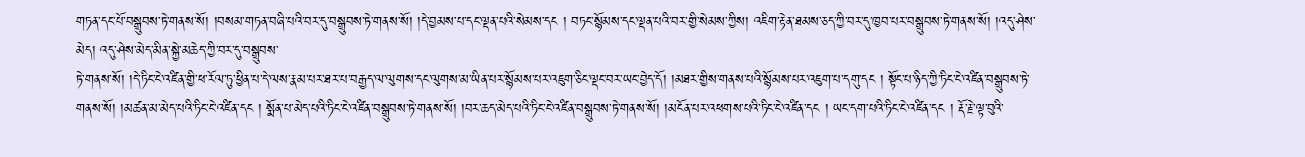གཏན་དང་པོ་བསྒྲུབས་ཏེ་གནས་སོ། །བསམ་གཏན་བཞི་པའི་བར་དུ་བསྒྲུབས་ཏེ་གནས་སོ། །དེ་བྱམས་པ་དང་ལྡན་པའི་སེམས་དང ། བཏང་སྙོམས་དང་ལྡན་པའི་བར་གྱི་སེམས་ཀྱིས། འཇིག་རྟེན་ཐམས་ཅད་ཀྱི་བར་དུ་ཁྱབ་པར་བསྒྲུབས་ཏེ་གནས་སོ། །འདུ་ཤེས་མེད། འདུ་ཤེས་མེད་མིན་སྐྱེ་མཆེད་ཀྱི་བར་དུ་བསྒྲུབས་
ཏེ་གནས་སོ། །དེ་ཏིང་ངེ་འཛིན་གྱི་ཕ་རོལ་ཏུ་ཕྱིན་པ་དེ་ལས་རྣམ་པར་ཐར་པ་བརྒྱད་ལ་ལུགས་དང་ལུགས་མ་ཡིན་པར་སྙོམས་པར་འཇུག་ཅིང་ལྡང་བར་ཡང་བྱེད་དོ། །མཐར་གྱིས་གནས་པའི་སྙོམས་པར་འཇུག་པ་དགུ་དང ། སྟོང་པ་ཉིད་ཀྱི་ཏིང་ངེ་འཛིན་བསྒྲུབས་ཏེ་གནས་སོ། །མཚན་མ་མེད་པའི་ཏིང་ངེ་འཛིན་དང ། སྨོན་པ་མེད་པའི་ཏིང་ངེ་འཛིན་བསྒྲུབས་ཏེ་གནས་སོ། །བར་ཆད་མེད་པའི་ཏིང་ངེ་འཛིན་བསྒྲུབས་ཏེ་གནས་སོ། །མངོན་པར་འཕགས་པའི་ཏིང་ངེ་འཛིན་དང ། ཡང་དག་པའི་ཏིང་ངེ་འཛིན་དང ། རྡོ་རྗེ་ལྟ་བུའི་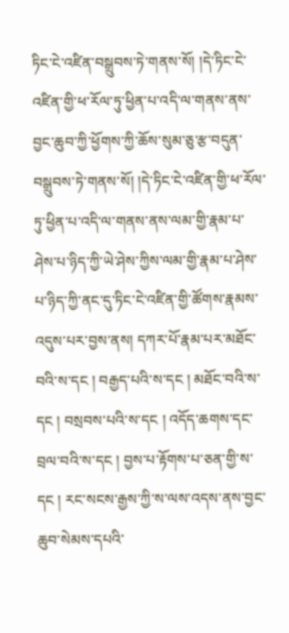ཏིང་ངེ་འཛིན་བསྒྲུབས་ཏེ་གནས་སོ། །དེ་ཏིང་ངེ་འཛིན་གྱི་ཕ་རོལ་ཏུ་ཕྱིན་པ་འདི་ལ་གནས་ནས་བྱང་ཆུབ་ཀྱི་ཕྱོགས་ཀྱི་ཆོས་སུམ་ཅུ་རྩ་བདུན་བསྒྲུབས་ཏེ་གནས་སོ། །དེ་ཏིང་ངེ་འཛིན་གྱི་ཕ་རོལ་ཏུ་ཕྱིན་པ་འདི་ལ་གནས་ནས་ལམ་གྱི་རྣམ་པ་ཤེས་པ་ཉིད་ཀྱི་ཡེ་ཤེས་ཀྱིས་ལམ་གྱི་རྣམ་པ་ཤེས་པ་ཉིད་ཀྱི་ནང་དུ་ཏིང་ངེ་འཛིན་གྱི་ཚོགས་རྣམས་འདུས་པར་བྱས་ནས། དཀར་པོ་རྣམ་པར་མཐོང་བའི་ས་དང ། བརྒྱད་པའི་ས་དང ། མཐོང་བའི་ས་དང ། བསྲབས་པའི་ས་དང ། འདོད་ཆགས་དང་བྲལ་བའི་ས་དང ། བྱས་པ་རྟོགས་པ་ཅན་གྱི་ས་དང ། རང་སངས་རྒྱས་ཀྱི་ས་ལས་འདས་ནས་བྱང་ཆུབ་སེམས་དཔའི་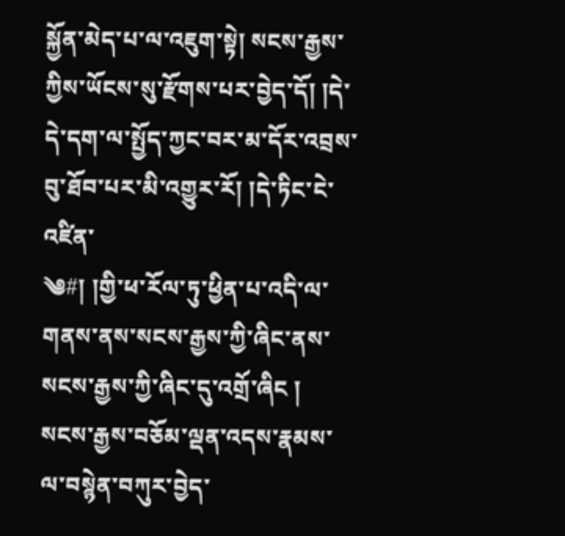སྐྱོན་མེད་པ་ལ་འཇུག་སྟེ། སངས་རྒྱས་ཀྱིས་ཡོངས་སུ་རྫོགས་པར་བྱེད་དོ། །དེ་དེ་དག་ལ་སྤྱོད་ཀྱང་བར་མ་དོར་འབྲས་བུ་ཐོབ་པར་མི་འགྱུར་རོ། །དེ་ཏིང་ངེ་འཛིན་
༄#། །གྱི་ཕ་རོལ་ཏུ་ཕྱིན་པ་འདི་ལ་གནས་ནས་སངས་རྒྱས་ཀྱི་ཞིང་ནས་སངས་རྒྱས་ཀྱི་ཞིང་དུ་འགྲོ་ཞིང ། སངས་རྒྱས་བཅོམ་ལྡན་འདས་རྣམས་ལ་བསྙེན་བཀུར་བྱེད་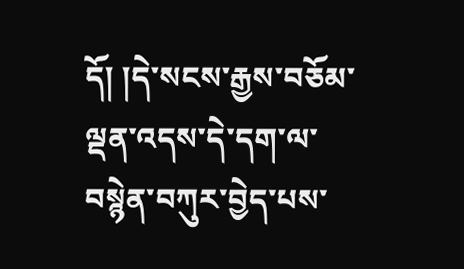དོ། །དེ་སངས་རྒྱས་བཅོམ་ལྡན་འདས་དེ་དག་ལ་བསྙེན་བཀུར་བྱེད་པས་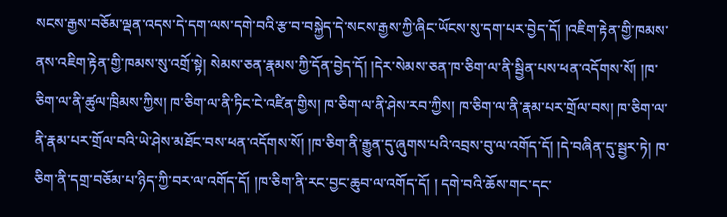སངས་རྒྱས་བཅོམ་ལྡན་འདས་དེ་དག་ལས་དགེ་བའི་རྩ་བ་བསྐྱེད་དེ་སངས་རྒྱས་ཀྱི་ཞིང་ཡོངས་སུ་དག་པར་བྱེད་དོ། །འཇིག་རྟེན་གྱི་ཁམས་ནས་འཇིག་རྟེན་གྱི་ཁམས་སུ་འགྲོ་སྟེ། སེམས་ཅན་རྣམས་ཀྱི་དོན་བྱེད་དོ། །དེར་སེམས་ཅན་ཁ་ཅིག་ལ་ནི་སྦྱིན་པས་ཕན་འདོགས་སོ། །ཁ་ཅིག་ལ་ནི་ཚུལ་ཁྲིམས་ཀྱིས། ཁ་ཅིག་ལ་ནི་ཏིང་ངེ་འཛིན་གྱིས། ཁ་ཅིག་ལ་ནི་ཤེས་རབ་ཀྱིས། ཁ་ཅིག་ལ་ནི་རྣམ་པར་གྲོལ་བས། ཁ་ཅིག་ལ་ནི་རྣམ་པར་གྲོལ་བའི་ཡེ་ཤེས་མཐོང་བས་ཕན་འདོགས་སོ། །ཁ་ཅིག་ནི་རྒྱུན་དུ་ཞུགས་པའི་འབྲས་བུ་ལ་འགོད་དོ། །དེ་བཞིན་དུ་སྦྱར་ཏེ། ཁ་ཅིག་ནི་དགྲ་བཅོམ་པ་ཉིད་ཀྱི་བར་ལ་འགོད་དོ། །ཁ་ཅིག་ནི་རང་བྱང་ཆུབ་ལ་འགོད་དོ། ། དགེ་བའི་ཆོས་གང་དང་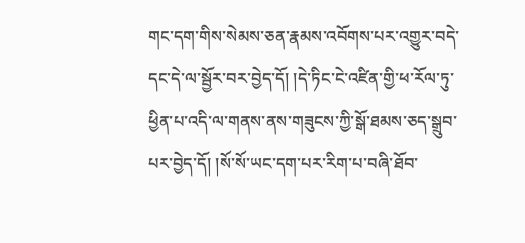གང་དག་གིས་སེམས་ཅན་རྣམས་འབོགས་པར་འགྱུར་བདེ་དང་དེ་ལ་སྦྱོར་བར་བྱེད་དོ། །དེ་ཏིང་ངེ་འཛིན་གྱི་ཕ་རོལ་ཏུ་ཕྱིན་པ་འདི་ལ་གནས་ནས་གཟུངས་ཀྱི་སྒོ་ཐམས་ཅད་སྒྲུབ་པར་བྱེད་དོ། །སོ་སོ་ཡང་དག་པར་རིག་པ་བཞི་ཐོབ་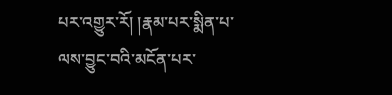པར་འགྱུར་རོ། །རྣམ་པར་སྨིན་པ་ལས་བྱུང་བའི་མངོན་པར་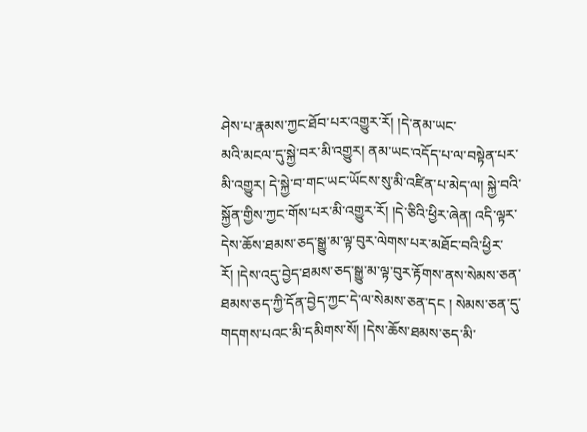ཤེས་པ་རྣམས་ཀྱང་ཐོབ་པར་འགྱུར་རོ། །དེ་ནམ་ཡང་
མའི་མངལ་དུ་སྐྱེ་བར་མི་འགྱུར། ནམ་ཡང་འདོད་པ་ལ་བསྟེན་པར་མི་འགྱུར། དེ་སྐྱེ་བ་གང་ཡང་ཡོངས་སུ་མི་འཛིན་པ་མེད་ལ། སྐྱེ་བའི་སྐྱོན་གྱིས་ཀྱང་གོས་པར་མི་འགྱུར་རོ། །དེ་ཅིའི་ཕྱིར་ཞེན། འདི་ལྟར་དེས་ཆོས་ཐམས་ཅད་སྒྱུ་མ་ལྟ་བུར་ལེགས་པར་མཐོང་བའི་ཕྱིར་རོ། །དེས་འདུ་བྱེད་ཐམས་ཅད་སྒྱུ་མ་ལྟ་བུར་རྟོགས་ནས་སེམས་ཅན་ཐམས་ཅད་ཀྱི་དོན་བྱེད་ཀྱང་དེ་ལ་སེམས་ཅན་དང ། སེམས་ཅན་དུ་གདགས་པའང་མི་དམིགས་སོ། །དེས་ཆོས་ཐམས་ཅད་མི་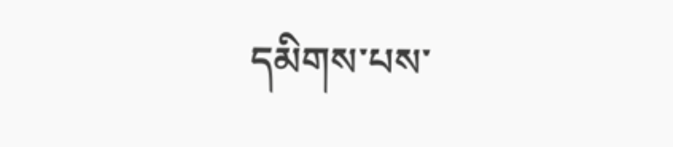དམིགས་པས་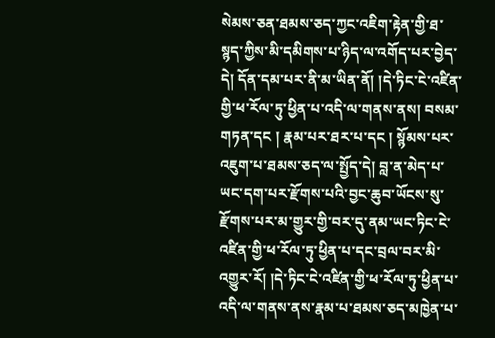སེམས་ཅན་ཐམས་ཅད་ཀྱང་འཇིག་རྟེན་གྱི་ཐ་སྙད་ཀྱིས་མི་དམིགས་པ་ཉིད་ལ་འགོད་པར་བྱེད་དེ། དོན་དམ་པར་ནི་མ་ཡིན་ནོ། །དེ་ཏིང་ངེ་འཛིན་གྱི་ཕ་རོལ་ཏུ་ཕྱིན་པ་འདི་ལ་གནས་ནས། བསམ་གཏན་དང ། རྣམ་པར་ཐར་པ་དང ། སྙོམས་པར་འཇུག་པ་ཐམས་ཅད་ལ་སྤྱོད་དེ། བླ་ན་མེད་པ་ཡང་དག་པར་རྫོགས་པའི་བྱང་ཆུབ་ཡོངས་སུ་རྫོགས་པར་མ་གྱུར་གྱི་བར་དུ་ནམ་ཡང་ཏིང་ངེ་འཛིན་གྱི་ཕ་རོལ་ཏུ་ཕྱིན་པ་དང་བྲལ་བར་མི་འགྱུར་རོ། །དེ་ཏིང་ངེ་འཛིན་གྱི་ཕ་རོལ་ཏུ་ཕྱིན་པ་འདི་ལ་གནས་ནས་རྣམ་པ་ཐམས་ཅད་མཁྱེན་པ་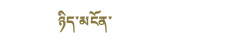ཉིད་མངོན་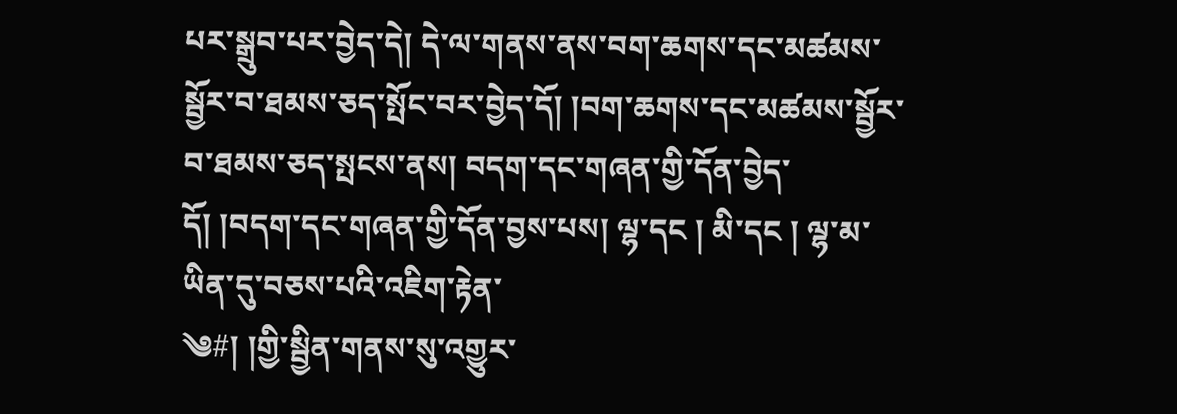པར་སྒྲུབ་པར་བྱེད་དེ། དེ་ལ་གནས་ནས་བག་ཆགས་དང་མཚམས་སྦྱོར་བ་ཐམས་ཅད་སྤོང་བར་བྱེད་དོ། །བག་ཆགས་དང་མཚམས་སྦྱོར་བ་ཐམས་ཅད་སྤངས་ནས། བདག་དང་གཞན་གྱི་དོན་བྱེད་དོ། །བདག་དང་གཞན་གྱི་དོན་བྱས་པས། ལྷ་དང ། མི་དང ། ལྷ་མ་ཡིན་དུ་བཅས་པའི་འཇིག་རྟེན་
༄#། །གྱི་སྦྱིན་གནས་སུ་འགྱུར་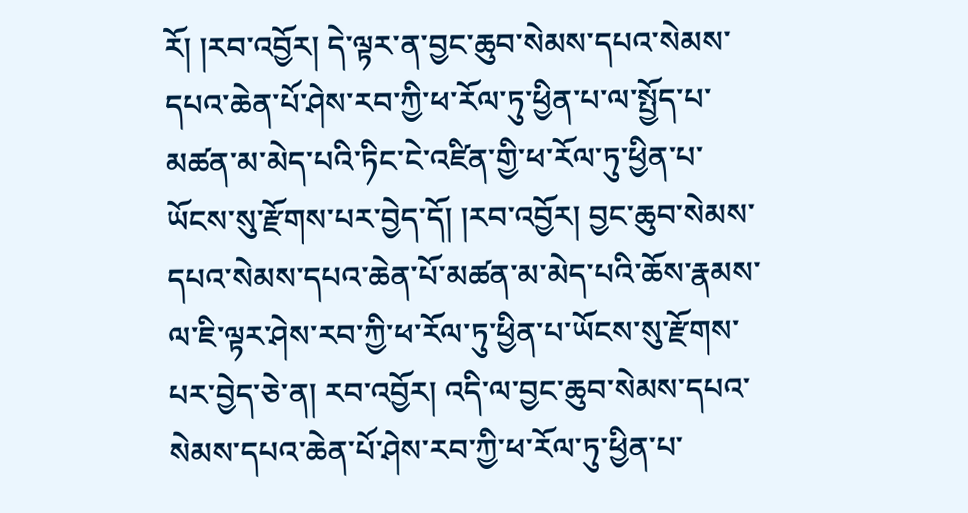རོ། །རབ་འབྱོར། དེ་ལྟར་ན་བྱང་ཆུབ་སེམས་དཔའ་སེམས་དཔའ་ཆེན་པོ་ཤེས་རབ་ཀྱི་ཕ་རོལ་ཏུ་ཕྱིན་པ་ལ་སྤྱོད་པ་མཚན་མ་མེད་པའི་ཏིང་ངེ་འཛིན་གྱི་ཕ་རོལ་ཏུ་ཕྱིན་པ་ཡོངས་སུ་རྫོགས་པར་བྱེད་དོ། །རབ་འབྱོར། བྱང་ཆུབ་སེམས་དཔའ་སེམས་དཔའ་ཆེན་པོ་མཚན་མ་མེད་པའི་ཆོས་རྣམས་ལ་ཇི་ལྟར་ཤེས་རབ་ཀྱི་ཕ་རོལ་ཏུ་ཕྱིན་པ་ཡོངས་སུ་རྫོགས་པར་བྱེད་ཅེ་ན། རབ་འབྱོར། འདི་ལ་བྱང་ཆུབ་སེམས་དཔའ་སེམས་དཔའ་ཆེན་པོ་ཤེས་རབ་ཀྱི་ཕ་རོལ་ཏུ་ཕྱིན་པ་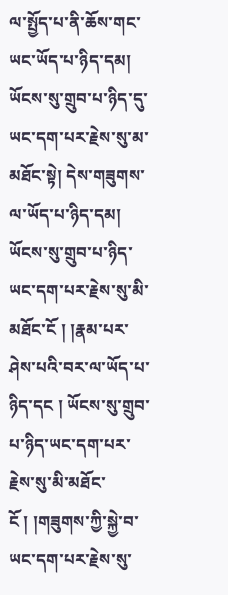ལ་སྤྱོད་པ་ནི་ཆོས་གང་ཡང་ཡོད་པ་ཉིད་དམ། ཡོངས་སུ་གྲུབ་པ་ཉིད་དུ་ཡང་དག་པར་རྗེས་སུ་མ་མཐོང་སྟེ། དེས་གཟུགས་ལ་ཡོད་པ་ཉིད་དམ། ཡོངས་སུ་གྲུབ་པ་ཉིད་ཡང་དག་པར་རྗེས་སུ་མི་མཐོང་ངོ ། །རྣམ་པར་ཤེས་པའི་བར་ལ་ཡོད་པ་ཉིད་དང ། ཡོངས་སུ་གྲུབ་པ་ཉིད་ཡང་དག་པར་རྗེས་སུ་མི་མཐོང་ངོ ། །གཟུགས་ཀྱི་སྐྱེ་བ་ཡང་དག་པར་རྗེས་སུ་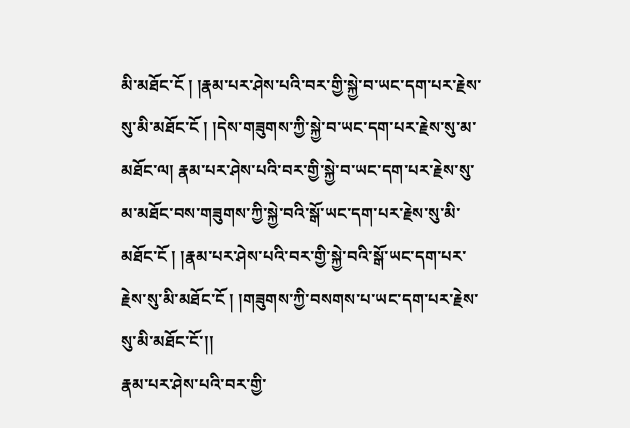མི་མཐོང་ངོ ། །རྣམ་པར་ཤེས་པའི་བར་གྱི་སྐྱེ་བ་ཡང་དག་པར་རྗེས་སུ་མི་མཐོང་ངོ ། །དེས་གཟུགས་ཀྱི་སྐྱེ་བ་ཡང་དག་པར་རྗེས་སུ་མ་མཐོང་ལ། རྣམ་པར་ཤེས་པའི་བར་གྱི་སྐྱེ་བ་ཡང་དག་པར་རྗེས་སུ་མ་མཐོང་བས་གཟུགས་ཀྱི་སྐྱེ་བའི་སྒོ་ཡང་དག་པར་རྗེས་སུ་མི་མཐོང་ངོ ། །རྣམ་པར་ཤེས་པའི་བར་གྱི་སྐྱེ་བའི་སྒོ་ཡང་དག་པར་རྗེས་སུ་མི་མཐོང་ངོ ། །གཟུགས་ཀྱི་བསགས་པ་ཡང་དག་པར་རྗེས་སུ་མི་མཐོང་ངོ་།།
རྣམ་པར་ཤེས་པའི་བར་གྱི་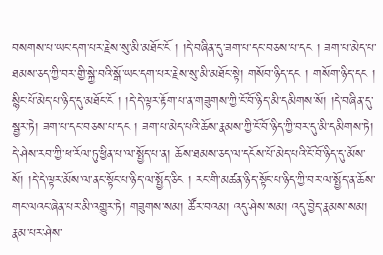བསགས་པ་ཡང་དག་པར་རྗེས་སུ་མི་མཐོང་ངོ ། །དེ་བཞིན་དུ་ཟག་པ་དང་བཅས་པ་དང ། ཟག་པ་མེད་པ་ཐམས་ཅད་ཀྱི་བར་གྱི་སྐྱེ་བའི་སྒོ་ཡང་དག་པར་རྗེས་སུ་མི་མཐོང་སྟེ། གསོབ་ཉིད་དང ། གསོག་ཉིད་དང ། སྙིང་པོ་མེད་པ་ཉིད་དུ་མཐོང་ངོ ། །དེ་དེ་ལྟར་རྟོག་པ་ན་གཟུགས་ཀྱི་ངོ་བོ་ཉིད་མི་དམིགས་སོ། །དེ་བཞིན་དུ་སྦྱར་ཏེ། ཟག་པ་དང་བཅས་པ་དང ། ཟག་པ་མེད་པའི་ཆོས་རྣམས་ཀྱི་ངོ་བོ་ཉིད་ཀྱི་བར་དུ་མི་དམིགས་ཏེ། དེ་ཤེས་རབ་ཀྱི་ཕ་རོལ་ཏུ་ཕྱིན་པ་ལ་སྤྱོད་པ་ན། ཆོས་ཐམས་ཅད་ལ་དངོས་པོ་མེད་པའི་ངོ་བོ་ཉིད་དུ་མོས་སོ། །དེ་དེ་ལྟར་མོས་ལ་ནང་སྟོང་པ་ཉིད་ལ་སྤྱོད་ཅིང ། རང་གི་མཚན་ཉིད་སྟོང་པ་ཉིད་ཀྱི་བར་ལ་སྤྱོད་ན་ཆོས་གང་ལའང་ཞེན་པར་མི་འགྱུར་ཏེ། གཟུགས་སམ། ཚོར་བའམ། འདུ་ཤེས་སམ། འདུ་བྱེད་རྣམས་སམ། རྣམ་པར་ཤེས་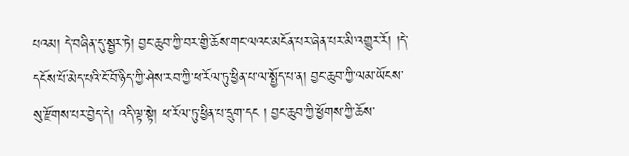པའམ། དེ་བཞིན་དུ་སྦྱར་ཏེ། བྱང་ཆུབ་ཀྱི་བར་གྱི་ཆོས་གང་ལའང་མངོན་པར་ཞེན་པར་མི་འགྱུར་རོ། །དེ་དངོས་པོ་མེད་པའི་ངོ་བོ་ཉིད་ཀྱི་ཤེས་རབ་ཀྱི་ཕ་རོལ་ཏུ་ཕྱིན་པ་ལ་སྤྱོད་པ་ན། བྱང་ཆུབ་ཀྱི་ལམ་ཡོངས་སུ་རྫོགས་པར་བྱེད་དེ། འདི་ལྟ་སྟེ། ཕ་རོལ་ཏུ་ཕྱིན་པ་དྲུག་དང ། བྱང་ཆུབ་ཀྱི་ཕྱོགས་ཀྱི་ཆོས་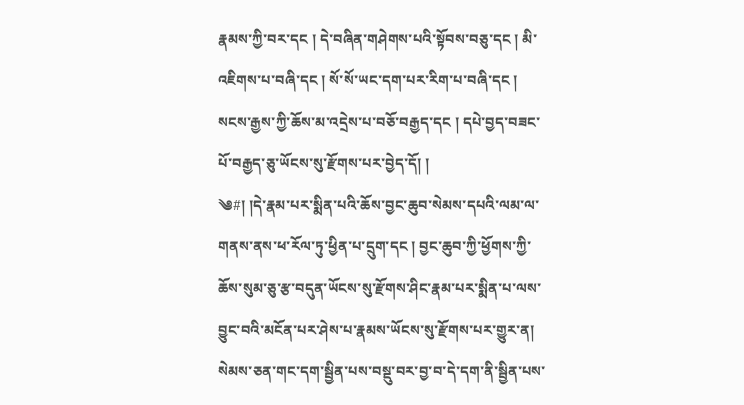རྣམས་ཀྱི་བར་དང ། དེ་བཞིན་གཤེགས་པའི་སྟོབས་བཅུ་དང ། མི་འཇིགས་པ་བཞི་དང ། སོ་སོ་ཡང་དག་པར་རིག་པ་བཞི་དང ། སངས་རྒྱས་ཀྱི་ཆོས་མ་འདྲེས་པ་བཅོ་བརྒྱད་དང ། དཔེ་བྱད་བཟང་པོ་བརྒྱད་ཅུ་ཡོངས་སུ་རྫོགས་པར་བྱེད་དོ། །
༄#། །དེ་རྣམ་པར་སྨིན་པའི་ཆོས་བྱང་ཆུབ་སེམས་དཔའི་ལམ་ལ་གནས་ནས་ཕ་རོལ་ཏུ་ཕྱིན་པ་དྲུག་དང ། བྱང་ཆུབ་ཀྱི་ཕྱོགས་ཀྱི་ཆོས་སུམ་ཅུ་རྩ་བདུན་ཡོངས་སུ་རྫོགས་ཤིང་རྣམ་པར་སྨིན་པ་ལས་བྱུང་བའི་མངོན་པར་ཤེས་པ་རྣམས་ཡོངས་སུ་རྫོགས་པར་གྱུར་ན། སེམས་ཅན་གང་དག་སྦྱིན་པས་བསྡུ་བར་བྱ་བ་དེ་དག་ནི་སྦྱིན་པས་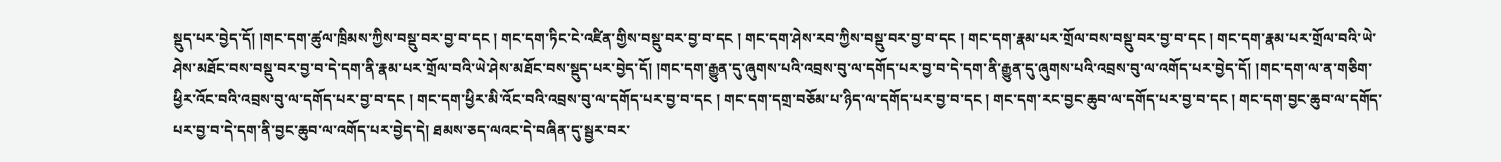སྡུད་པར་བྱེད་དོ། །གང་དག་ཚུལ་ཁྲིམས་ཀྱིས་བསྡུ་བར་བྱ་བ་དང ། གང་དག་ཏིང་ངེ་འཛིན་གྱིས་བསྡུ་བར་བྱ་བ་དང ། གང་དག་ཤེས་རབ་ཀྱིས་བསྡུ་བར་བྱ་བ་དང ། གང་དག་རྣམ་པར་གྲོལ་བས་བསྡུ་བར་བྱ་བ་དང ། གང་དག་རྣམ་པར་གྲོལ་བའི་ཡེ་ཤེས་མཐོང་བས་བསྡུ་བར་བྱ་བ་དེ་དག་ནི་རྣམ་པར་གྲོལ་བའི་ཡེ་ཤེས་མཐོང་བས་སྡུད་པར་བྱེད་དོ། །གང་དག་རྒྱུན་དུ་ཞུགས་པའི་འབྲས་བུ་ལ་དགོད་པར་བྱ་བ་དེ་དག་ནི་རྒྱུན་དུ་ཞུགས་པའི་འབྲས་བུ་ལ་འགོད་པར་བྱེད་དོ། །གང་དག་ལ་ན་གཅིག་ཕྱིར་འོང་བའི་འབྲས་བུ་ལ་དགོད་པར་བྱ་བ་དང ། གང་དག་ཕྱིར་མི་འོང་བའི་འབྲས་བུ་ལ་དགོད་པར་བྱ་བ་དང ། གང་དག་དགྲ་བཅོམ་པ་ཉིད་ལ་དགོད་པར་བྱ་བ་དང ། གང་དག་རང་བྱང་ཆུབ་ལ་དགོད་པར་བྱ་བ་དང ། གང་དག་བྱང་ཆུབ་ལ་དགོད་པར་བྱ་བ་དེ་དག་ནི་བྱང་ཆུབ་ལ་འགོད་པར་བྱེད་དེ། ཐམས་ཅད་ལའང་དེ་བཞིན་དུ་སྦྱར་བར་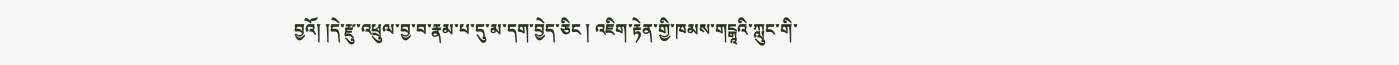བྱའོ། །དེ་རྫུ་འཕྲུལ་བྱ་བ་རྣམ་པ་དུ་མ་དག་བྱེད་ཅིང ། འཇིག་རྟེན་གྱི་ཁམས་གངྒཱའི་ཀླུང་གི་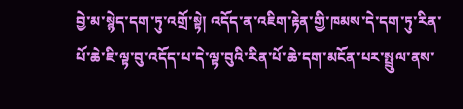བྱེ་མ་སྙེད་དག་ཏུ་འགྲོ་སྟེ། འདོད་ན་འཇིག་རྟེན་གྱི་ཁམས་དེ་དག་ཏུ་རིན་པོ་ཆེ་ཇི་ལྟ་བུ་འདོད་པ་དེ་ལྟ་བུའི་རིན་པོ་ཆེ་དག་མངོན་པར་སྤྲུལ་ནས་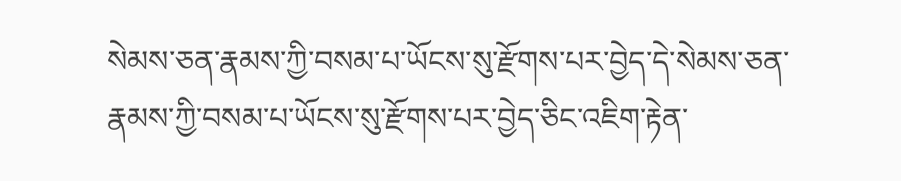སེམས་ཅན་རྣམས་ཀྱི་བསམ་པ་ཡོངས་སུ་རྫོགས་པར་བྱེད་དེ་སེམས་ཅན་རྣམས་ཀྱི་བསམ་པ་ཡོངས་སུ་རྫོགས་པར་བྱེད་ཅིང་འཇིག་རྟེན་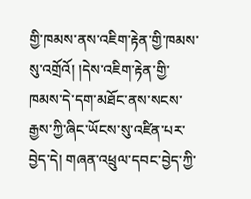གྱི་ཁམས་ནས་འཇིག་རྟེན་གྱི་ཁམས་སུ་འགྲོའོ། །དེས་འཇིག་རྟེན་གྱི་ཁམས་དེ་དག་མཐོང་ནས་སངས་རྒྱས་ཀྱི་ཞིང་ཡོངས་སུ་འཛིན་པར་བྱེད་དེ། གཞན་འཕྲུལ་དབང་བྱེད་ཀྱི་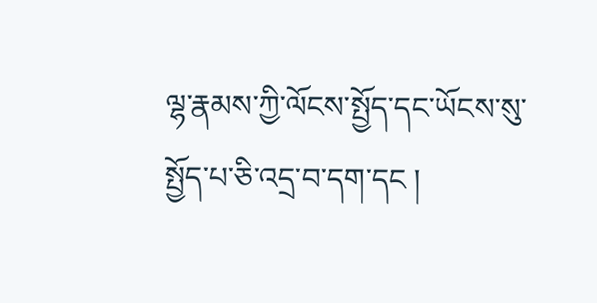ལྷ་རྣམས་ཀྱི་ལོངས་སྤྱོད་དང་ཡོངས་སུ་སྤྱོད་པ་ཅི་འདྲ་བ་དག་དང །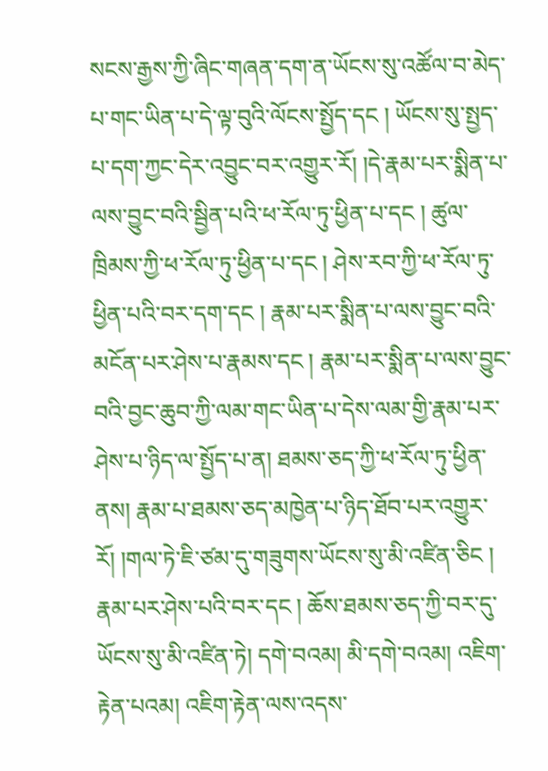སངས་རྒྱས་ཀྱི་ཞིང་གཞན་དག་ན་ཡོངས་སུ་འཚོལ་བ་མེད་པ་གང་ཡིན་པ་དེ་ལྟ་བུའི་ལོངས་སྤྱོད་དང ། ཡོངས་སུ་སྤྱད་པ་དག་ཀྱང་དེར་འབྱུང་བར་འགྱུར་རོ། །དེ་རྣམ་པར་སྨིན་པ་ལས་བྱུང་བའི་སྦྱིན་པའི་ཕ་རོལ་ཏུ་ཕྱིན་པ་དང ། ཚུལ་ཁྲིམས་ཀྱི་ཕ་རོལ་ཏུ་ཕྱིན་པ་དང ། ཤེས་རབ་ཀྱི་ཕ་རོལ་ཏུ་ཕྱིན་པའི་བར་དག་དང ། རྣམ་པར་སྨིན་པ་ལས་བྱུང་བའི་མངོན་པར་ཤེས་པ་རྣམས་དང ། རྣམ་པར་སྨིན་པ་ལས་བྱུང་བའི་བྱང་ཆུབ་ཀྱི་ལམ་གང་ཡིན་པ་དེས་ལམ་གྱི་རྣམ་པར་ཤེས་པ་ཉིད་ལ་སྤྱོད་པ་ན། ཐམས་ཅད་ཀྱི་ཕ་རོལ་ཏུ་ཕྱིན་ནས། རྣམ་པ་ཐམས་ཅད་མཁྱེན་པ་ཉིད་ཐོབ་པར་འགྱུར་རོ། །གལ་ཏེ་ཇི་ཙམ་དུ་གཟུགས་ཡོངས་སུ་མི་འཛིན་ཅིང ། རྣམ་པར་ཤེས་པའི་བར་དང ། ཆོས་ཐམས་ཅད་ཀྱི་བར་དུ་ཡོངས་སུ་མི་འཛིན་ཏེ། དགེ་བའམ། མི་དགེ་བའམ། འཇིག་རྟེན་པའམ། འཇིག་རྟེན་ལས་འདས་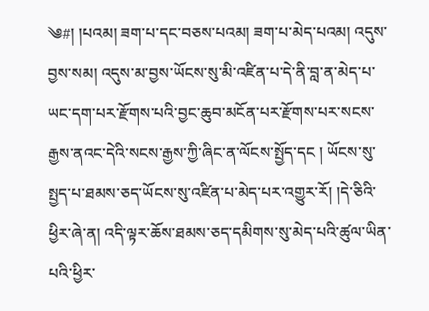༄#། །པའམ། ཟག་པ་དང་བཅས་པའམ། ཟག་པ་མེད་པའམ། འདུས་བྱས་སམ། འདུས་མ་བྱས་ཡོངས་སུ་མི་འཛིན་པ་དེ་ནི་བླ་ན་མེད་པ་ཡང་དག་པར་རྫོགས་པའི་བྱང་ཆུབ་མངོན་པར་རྫོགས་པར་སངས་རྒྱས་ནའང་དེའི་སངས་རྒྱས་ཀྱི་ཞིང་ན་ལོངས་སྤྱོད་དང ། ཡོངས་སུ་སྤྱད་པ་ཐམས་ཅད་ཡོངས་སུ་འཛིན་པ་མེད་པར་འགྱུར་རོ། །དེ་ཅིའི་ཕྱིར་ཞེ་ན། འདི་ལྟར་ཆོས་ཐམས་ཅད་དམིགས་སུ་མེད་པའི་ཚུལ་ཡིན་པའི་ཕྱིར་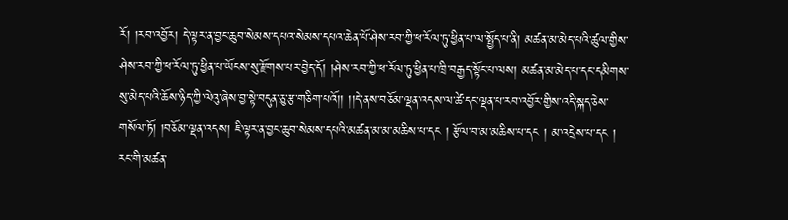རོ། །རབ་འབྱོར། དེ་ལྟར་ན་བྱང་ཆུབ་སེམས་དཔའ་སེམས་དཔའ་ཆེན་པོ་ཤེས་རབ་ཀྱི་ཕ་རོལ་ཏུ་ཕྱིན་པ་ལ་སྤྱོད་པ་ནི། མཚན་མ་མེད་པའི་ཚུལ་གྱིས་ཤེས་རབ་ཀྱི་ཕ་རོལ་ཏུ་ཕྱིན་པ་ཡོངས་སུ་རྫོགས་པར་བྱེད་དོ། །ཤེས་རབ་ཀྱི་ཕ་རོལ་ཏུ་ཕྱིན་པ་ཁྲི་བརྒྱད་སྟོང་པ་ལས། མཚན་མ་མེད་པ་དང་དམིགས་སུ་མེད་པའི་ཆོས་ཉིད་ཀྱི་ལེའུ་ཞེས་བྱ་སྟེ་བདུན་ཅུ་རྩ་གཅིག་པའོ།། །།དེ་ནས་བཅོམ་ལྡན་འདས་ལ་ཚེ་དང་ལྡན་པ་རབ་འབྱོར་གྱིས་འདི་སྐད་ཅེས་གསོལ་ཏོ། །བཅོམ་ལྡན་འདས། ཇི་ལྟར་ན་བྱང་ཆུབ་སེམས་དཔའི་མཚན་མ་མ་མཆིས་པ་དང ། རྩོལ་བ་མ་མཆིས་པ་དང ། མ་འདྲེས་པ་དང ། རང་གི་མཚན་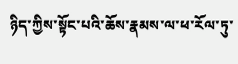ཉིད་ཀྱིས་སྟོང་པའི་ཆོས་རྣམས་ལ་ཕ་རོལ་ཏུ་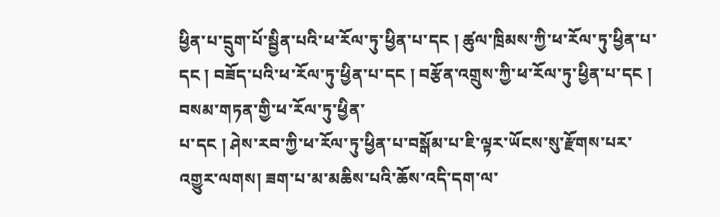ཕྱིན་པ་དྲུག་པོ་སྦྱིན་པའི་ཕ་རོལ་ཏུ་ཕྱིན་པ་དང ། ཚུལ་ཁྲིམས་ཀྱི་ཕ་རོལ་ཏུ་ཕྱིན་པ་དང ། བཟོད་པའི་ཕ་རོལ་ཏུ་ཕྱིན་པ་དང ། བརྩོན་འགྲུས་ཀྱི་ཕ་རོལ་ཏུ་ཕྱིན་པ་དང ། བསམ་གཏན་གྱི་ཕ་རོལ་ཏུ་ཕྱིན་
པ་དང ། ཤེས་རབ་ཀྱི་ཕ་རོལ་ཏུ་ཕྱིན་པ་བསྒོམ་པ་ཇི་ལྟར་ཡོངས་སུ་རྫོགས་པར་འགྱུར་ལགས། ཟག་པ་མ་མཆིས་པའི་ཆོས་འདི་དག་ལ་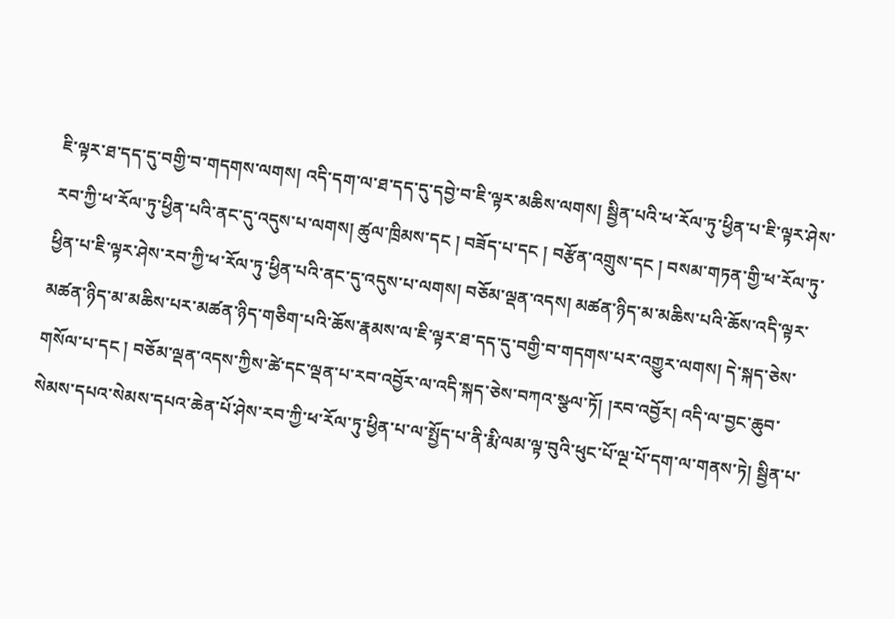ཇི་ལྟར་ཐ་དད་དུ་བགྱི་བ་གདགས་ལགས། འདི་དག་ལ་ཐ་དད་དུ་དབྱེ་བ་ཇི་ལྟར་མཆིས་ལགས། སྦྱིན་པའི་ཕ་རོལ་ཏུ་ཕྱིན་པ་ཇི་ལྟར་ཤེས་རབ་ཀྱི་ཕ་རོལ་ཏུ་ཕྱིན་པའི་ནང་དུ་འདུས་པ་ལགས། ཚུལ་ཁྲིམས་དང ། བཟོད་པ་དང ། བརྩོན་འགྲུས་དང ། བསམ་གཏན་གྱི་ཕ་རོལ་ཏུ་ཕྱིན་པ་ཇི་ལྟར་ཤེས་རབ་ཀྱི་ཕ་རོལ་ཏུ་ཕྱིན་པའི་ནང་དུ་འདུས་པ་ལགས། བཅོམ་ལྡན་འདས། མཚན་ཉིད་མ་མཆིས་པའི་ཆོས་འདི་ལྟར་མཚན་ཉིད་མ་མཆིས་པར་མཚན་ཉིད་གཅིག་པའི་ཆོས་རྣམས་ལ་ཇི་ལྟར་ཐ་དད་དུ་བགྱི་བ་གདགས་པར་འགྱུར་ལགས། དེ་སྐད་ཅེས་གསོལ་པ་དང ། བཅོམ་ལྡན་འདས་ཀྱིས་ཚེ་དང་ལྡན་པ་རབ་འབྱོར་ལ་འདི་སྐད་ཅེས་བཀའ་སྩལ་ཏོ། །རབ་འབྱོར། འདི་ལ་བྱང་ཆུབ་སེམས་དཔའ་སེམས་དཔའ་ཆེན་པོ་ཤེས་རབ་ཀྱི་ཕ་རོལ་ཏུ་ཕྱིན་པ་ལ་སྤྱོད་པ་ནི་རྨི་ལམ་ལྟ་བུའི་ཕུང་པོ་ལྔ་པོ་དག་ལ་གནས་ཏེ། སྦྱིན་པ་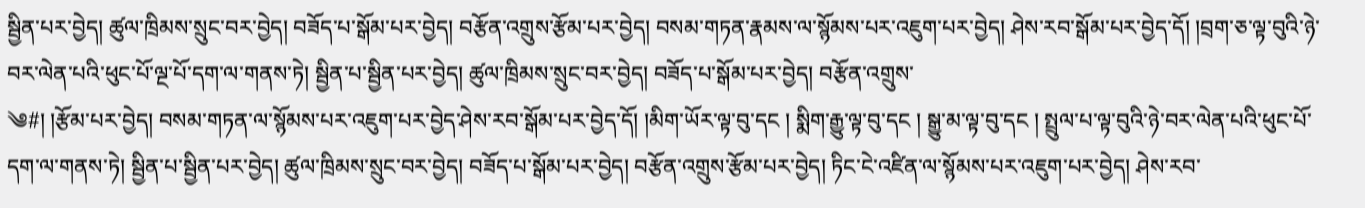སྦྱིན་པར་བྱེད། ཚུལ་ཁྲིམས་སྲུང་བར་བྱེད། བཟོད་པ་སྒོམ་པར་བྱེད། བརྩོན་འགྲུས་རྩོམ་པར་བྱེད། བསམ་གཏན་རྣམས་ལ་སྙོམས་པར་འཇུག་པར་བྱེད། ཤེས་རབ་སྒོམ་པར་བྱེད་དོ། །བྲག་ཅ་ལྟ་བུའི་ཉེ་བར་ལེན་པའི་ཕུང་པོ་ལྔ་པོ་དག་ལ་གནས་ཏེ། སྦྱིན་པ་སྦྱིན་པར་བྱེད། ཚུལ་ཁྲིམས་སྲུང་བར་བྱེད། བཟོད་པ་སྒོམ་པར་བྱེད། བརྩོན་འགྲུས་
༄#། །རྩོམ་པར་བྱེད། བསམ་གཏན་ལ་སྙོམས་པར་འཇུག་པར་བྱེད་ཤེས་རབ་སྒོམ་པར་བྱེད་དོ། །མིག་ཡོར་ལྟ་བུ་དང ། སྨིག་རྒྱུ་ལྟ་བུ་དང ། སྒྱུ་མ་ལྟ་བུ་དང ། སྤྲུལ་པ་ལྟ་བུའི་ཉེ་བར་ལེན་པའི་ཕུང་པོ་དག་ལ་གནས་ཏེ། སྦྱིན་པ་སྦྱིན་པར་བྱེད། ཚུལ་ཁྲིམས་སྲུང་བར་བྱེད། བཟོད་པ་སྒོམ་པར་བྱེད། བརྩོན་འགྲུས་རྩོམ་པར་བྱེད། ཏིང་ངེ་འཛིན་ལ་སྙོམས་པར་འཇུག་པར་བྱེད། ཤེས་རབ་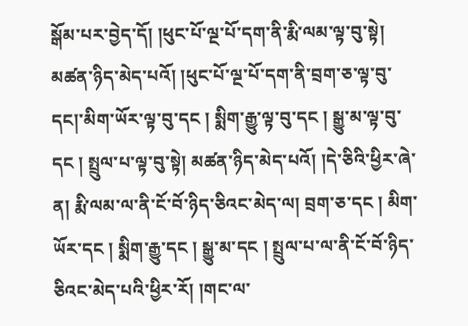སྒོམ་པར་བྱེད་དོ། །ཕུང་པོ་ལྔ་པོ་དག་ནི་རྨི་ལམ་ལྟ་བུ་སྟེ། མཚན་ཉིད་མེད་པའོ། །ཕུང་པོ་ལྔ་པོ་དག་ནི་བྲག་ཅ་ལྟ་བུ་དང།་མིག་ཡོར་ལྟ་བུ་དང ། སྨིག་རྒྱུ་ལྟ་བུ་དང ། སྒྱུ་མ་ལྟ་བུ་དང ། སྤྲུལ་པ་ལྟ་བུ་སྟེ། མཚན་ཉིད་མེད་པའོ། །དེ་ཅིའི་ཕྱིར་ཞེ་ན། རྨི་ལམ་ལ་ནི་ངོ་བོ་ཉིད་ཅིའང་མེད་ལ། བྲག་ཅ་དང ། མིག་ཡོར་དང ། སྨིག་རྒྱུ་དང ། སྒྱུ་མ་དང ། སྤྲུལ་པ་ལ་ནི་ངོ་བོ་ཉིད་ཅིའང་མེད་པའི་ཕྱིར་རོ། །གང་ལ་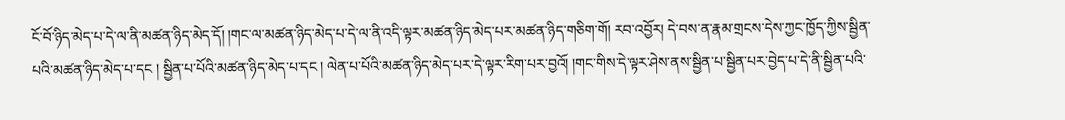ངོ་བོ་ཉིད་མེད་པ་དེ་ལ་ནི་མཚན་ཉིད་མེད་དོ། །གང་ལ་མཚན་ཉིད་མེད་པ་དེ་ལ་ནི་འདི་ལྟར་མཚན་ཉིད་མེད་པར་མཚན་ཉིད་གཅིག་གོ། རབ་འབྱོར། དེ་བས་ན་རྣམ་གྲངས་དེས་ཀྱང་ཁྱོད་ཀྱིས་སྦྱིན་པའི་མཚན་ཉིད་མེད་པ་དང ། སྦྱིན་པ་པོའི་མཚན་ཉིད་མེད་པ་དང ། ལེན་པ་པོའི་མཚན་ཉིད་མེད་པར་དེ་ལྟར་རིག་པར་བྱའོ། །གང་གིས་དེ་ལྟར་ཤེས་ནས་སྦྱིན་པ་སྦྱིན་པར་བྱེད་པ་དེ་ནི་སྦྱིན་པའི་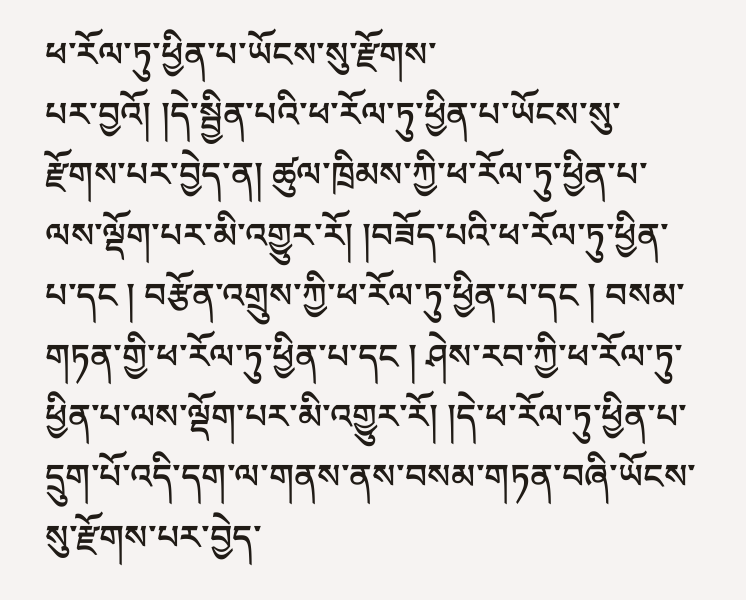ཕ་རོལ་ཏུ་ཕྱིན་པ་ཡོངས་སུ་རྫོགས་
པར་བྱའོ། །དེ་སྦྱིན་པའི་ཕ་རོལ་ཏུ་ཕྱིན་པ་ཡོངས་སུ་རྫོགས་པར་བྱེད་ན། ཚུལ་ཁྲིམས་ཀྱི་ཕ་རོལ་ཏུ་ཕྱིན་པ་ལས་ལྡོག་པར་མི་འགྱུར་རོ། །བཟོད་པའི་ཕ་རོལ་ཏུ་ཕྱིན་པ་དང ། བརྩོན་འགྲུས་ཀྱི་ཕ་རོལ་ཏུ་ཕྱིན་པ་དང ། བསམ་གཏན་གྱི་ཕ་རོལ་ཏུ་ཕྱིན་པ་དང ། ཤེས་རབ་ཀྱི་ཕ་རོལ་ཏུ་ཕྱིན་པ་ལས་ལྡོག་པར་མི་འགྱུར་རོ། །དེ་ཕ་རོལ་ཏུ་ཕྱིན་པ་དྲུག་པོ་འདི་དག་ལ་གནས་ནས་བསམ་གཏན་བཞི་ཡོངས་སུ་རྫོགས་པར་བྱེད་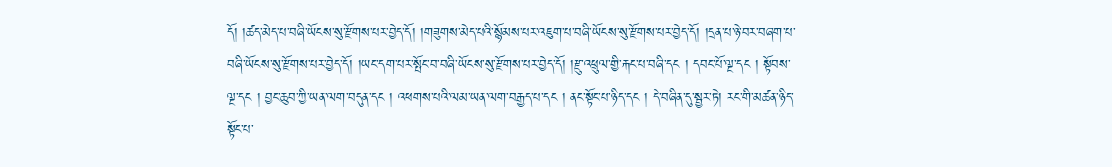དོ། །ཚད་མེད་པ་བཞི་ཡོངས་སུ་རྫོགས་པར་བྱེད་དོ། །གཟུགས་མེད་པའི་སྙོམས་པར་འཇུག་པ་བཞི་ཡོངས་སུ་རྫོགས་པར་བྱེད་དོ། །དྲན་པ་ཉེ་བར་བཞག་པ་བཞི་ཡོངས་སུ་རྫོགས་པར་བྱེད་དོ། །ཡང་དག་པར་སྤོང་བ་བཞི་ཡོངས་སུ་རྫོགས་པར་བྱེད་དོ། །རྫུ་འཕྲུལ་གྱི་རྐང་པ་བཞི་དང ། དབང་པོ་ལྔ་དང ། སྟོབས་ལྔ་དང ། བྱང་ཆུབ་ཀྱི་ཡན་ལག་བདུན་དང ། འཕགས་པའི་ལམ་ཡན་ལག་བརྒྱད་པ་དང ། ནང་སྟོང་པ་ཉིད་དང ། དེ་བཞིན་དུ་སྦྱར་ཏེ། རང་གི་མཚན་ཉིད་སྟོང་པ་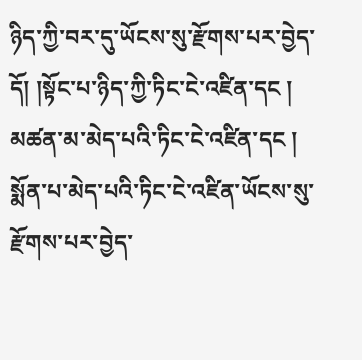ཉིད་ཀྱི་བར་དུ་ཡོངས་སུ་རྫོགས་པར་བྱེད་དོ། །སྟོང་པ་ཉིད་ཀྱི་ཏིང་ངེ་འཛིན་དང ། མཚན་མ་མེད་པའི་ཏིང་ངེ་འཛིན་དང ། སྨོན་པ་མེད་པའི་ཏིང་ངེ་འཛིན་ཡོངས་སུ་རྫོགས་པར་བྱེད་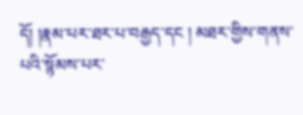དོ། །རྣམ་པར་ཐར་པ་བརྒྱད་དང ། མཐར་གྱིས་གནས་པའི་སྙོམས་པར་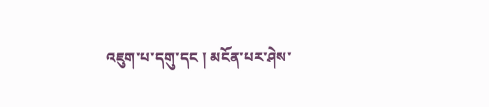འཇུག་པ་དགུ་དང ། མངོན་པར་ཤེས་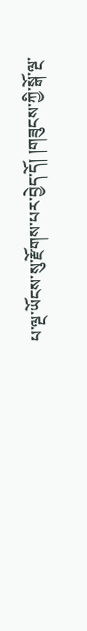པ་ལྔ་ཡོངས་སུ་རྫོགས་པར་བྱེད་དོ། །གཟུངས་ཀྱི་སྒོ་ལྔ་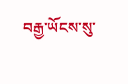བརྒྱ་ཡོངས་སུ་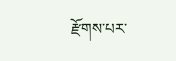རྫོགས་པར་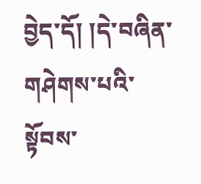བྱེད་དོ། །དེ་བཞིན་གཤེགས་པའི་སྟོབས་